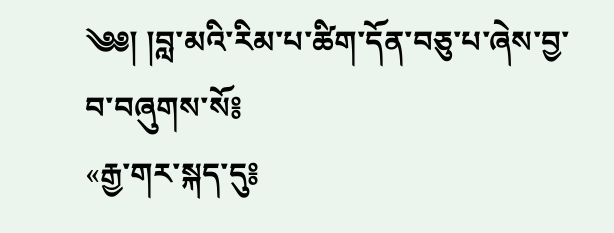༄༅། །བླ་མའི་རིམ་པ་ཚིག་དོན་བཅུ་པ་ཞེས་བྱ་བ་བཞུགས་སོ༔
«རྒྱ་གར་སྐད་དུ༔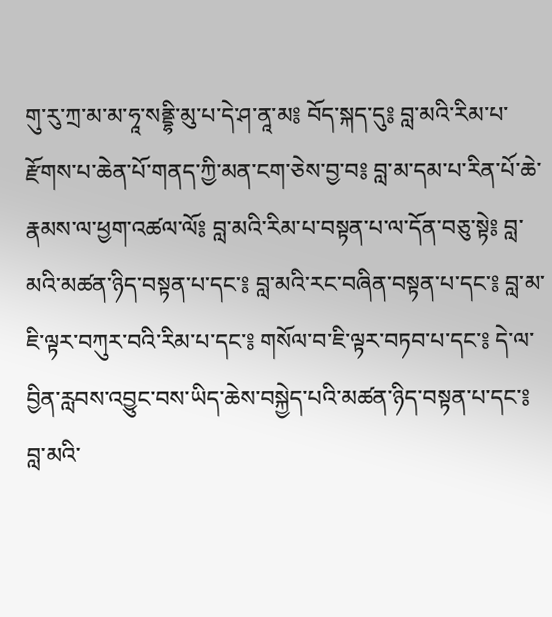གུ་རུ་ཀྲ་མ་མ་ཧཱ་སནྡྷི་མུ་པ་དེ་ཤ་ནཱ་མ༔ བོད་སྐད་དུ༔ བླ་མའི་རིམ་པ་རྫོགས་པ་ཆེན་པོ་གནད་ཀྱི་མན་ངག་ཅེས་བྱ་བ༔ བླ་མ་དམ་པ་རིན་པོ་ཆེ་རྣམས་ལ་ཕྱག་འཚལ་ལོ༔ བླ་མའི་རིམ་པ་བསྟན་པ་ལ་དོན་བཅུ་སྟེ༔ བླ་མའི་མཚན་ཉིད་བསྟན་པ་དང་༔ བླ་མའི་རང་བཞིན་བསྟན་པ་དང་༔ བླ་མ་ཇི་ལྟར་བཀུར་བའི་རིམ་པ་དང་༔ གསོལ་བ་ཇི་ལྟར་བཏབ་པ་དང་༔ དེ་ལ་བྱིན་རླབས་འབྱུང་བས་ཡིད་ཆེས་བསྐྱེད་པའི་མཚན་ཉིད་བསྟན་པ་དང་༔ བླ་མའི་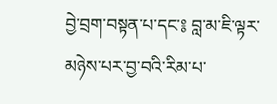བྱེ་བྲག་བསྟན་པ་དང་༔ བླ་མ་ཇི་ལྟར་མཉེས་པར་བྱ་བའི་རིམ་པ་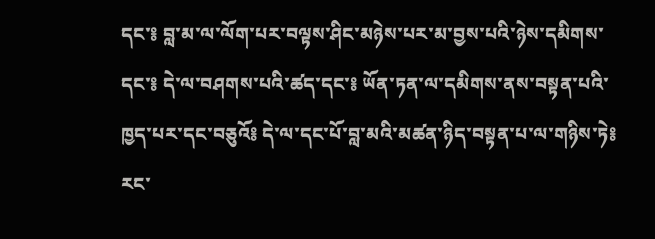དང་༔ བླ་མ་ལ་ལོག་པར་བལྟས་ཤིང་མཉེས་པར་མ་བྱས་པའི་ཉེས་དམིགས་དང་༔ དེ་ལ་བཤགས་པའི་ཚད་དང་༔ ཡོན་ཏན་ལ་དམིགས་ནས་བསྟན་པའི་ཁྱད་པར་དང་བཅུའོ༔ དེ་ལ་དང་པོ་བླ་མའི་མཚན་ཉིད་བསྟན་པ་ལ་གཉིས་ཏེ༔ རང་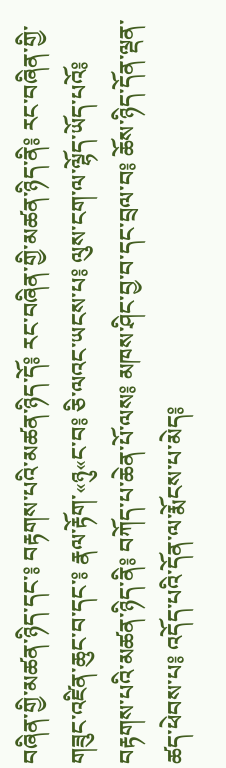བཞིན་གྱི་མཚན་ཉིད་དང་༔ བརྟགས་པའི་མཚན་ཉིད་དོ༔ རང་བཞིན་གྱི་མཚན་ཉིད་ནི༔ རང་བཞིན་གྱི་གཟུང་འཛིན་ཆུང་བ་དང་༔ རྣལ་རྟོག་«ཉུ«ང་བ༔ ཅི་ལའང་ཡངས་པ༔ ལུས་ངག་ལ་ལྷོད་ཡོད་པའོ༔ བརྟགས་པའི་མཚན་ཉིད་ནི༔ བཀོད་པ་ཆེན་པོ་ལས༔ མཁས་ཤིང་བྱ་བ་དང་བྲལ་བ༔ ཆོས་ཉིད་དོན་ལྡན་ཚད་ཕེབས་པ༔ འདོད་པའི་དོན་ལ་རྨོངས་པ་མེད༔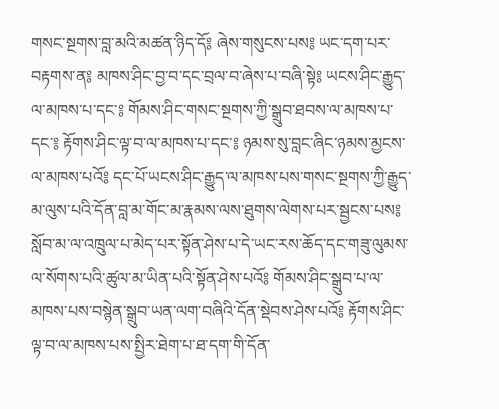གསང་སྔགས་བླ་མའི་མཚན་ཉིད་དོ༔ ཞེས་གསུངས་པས༔ ཡང་དག་པར་བརྟགས་ན༔ མཁས་ཤིང་བྱ་བ་དང་བྲལ་བ་ཞེས་པ་བཞི་སྟེ༔ ཡངས་ཤིང་རྒྱུད་ལ་མཁས་པ་དང་༔ གོམས་ཤིང་གསང་སྔགས་ཀྱི་སྒྲུབ་ཐབས་ལ་མཁས་པ་དང་༔ རྟོགས་ཤིང་ལྟ་བ་ལ་མཁས་པ་དང་༔ ཉམས་སུ་བླང་ཞིང་ཉམས་མྱངས་ལ་མཁས་པའོ༔ དང་པོ་ཡངས་ཤིང་རྒྱུད་ལ་མཁས་པས་གསང་སྔགས་ཀྱི་རྒྱུད་མ་ལུས་པའི་དོན་བླ་མ་གོང་མ་རྣམས་ལས་ཐུགས་ལེགས་པར་སྦྱངས་པས༔ སློབ་མ་ལ་འཁྲུལ་པ་མེད་པར་སྟོན་ཤེས་པ་དེ་ཡང་རས་ཆོད་དང་གཟུ་ལུམས་ལ་སོགས་པའི་ཚུལ་མ་ཡིན་པའི་སྟོན་ཤེས་པའོ༔ གོམས་ཤིང་སྒྲུབ་པ་ལ་མཁས་པས་བསྙེན་སྒྲུབ་ཡན་ལག་བཞིའི་དོན་སྡེབས་ཤེས་པའོ༔ རྟོགས་ཤིང་ལྟ་བ་ལ་མཁས་པས་སྤྱིར་ཐེག་པ་ཐ་དག་གི་དོན་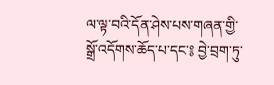ལ་ལྟ་བའི་དོན་ཤེས་པས་གཞན་གྱི་སྒྲོ་འདོགས་ཆོད་པ་དང་༔ བྱེ་བྲག་ཏུ་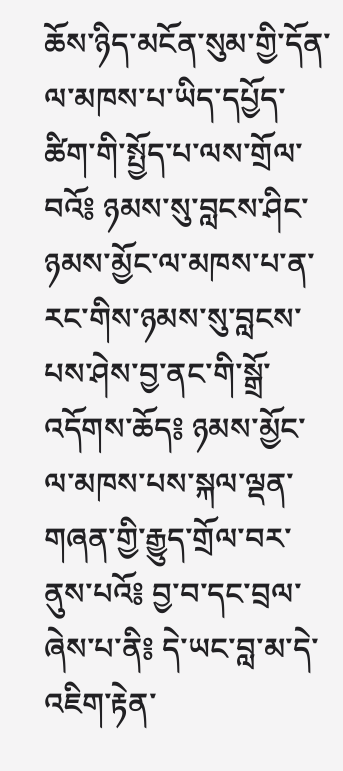ཆོས་ཉིད་མངོན་སུམ་གྱི་དོན་ལ་མཁས་པ་ཡིད་དཔྱོད་ཚིག་གི་སྤྱོད་པ་ལས་གྲོལ་བའོ༔ ཉམས་སུ་བླངས་ཤིང་ཉམས་མྱོང་ལ་མཁས་པ་ན་རང་གིས་ཉམས་སུ་བླངས་པས་ཤེས་བྱ་ནང་གི་སྒྲོ་འདོགས་ཆོད༔ ཉམས་མྱོང་ལ་མཁས་པས་སྐལ་ལྡན་གཞན་གྱི་རྒྱུད་གྲོལ་བར་ནུས་པའོ༔ བྱ་བ་དང་བྲལ་ཞེས་པ་ནི༔ དེ་ཡང་བླ་མ་དེ་འཇིག་རྟེན་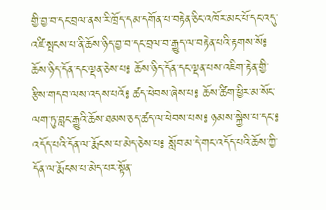གྱི་བྱ་བ་དང་བྲལ་ནས་རི་ཁྲོད་དམ་དགོན་པ་བརྟེན་ཅིང་འཁོར་མང་པོ་དང་འདུ་འཛི་སྤངས་པ་ནི་ཆོས་ཉིད་བྱ་བ་དང་བྲལ་བ་རྒྱུད་ལ་བརྟེན་པའི་རྟགས་སོ༔ ཆོས་ཉིད་དོན་དང་ལྡན་ཅེས་པ༔ ཆོས་ཉིད་དོན་དང་ལྡན་པས་འཇིག་རྟེན་གྱི་རྩིས་གདབ་ལས་འདས་པའོ༔ ཚད་ཕེབས་ཞེས་པ༔ ཆོས་ཚིག་ཕྱིར་མ་སོང་ལག་ཏུ་བླང་རྒྱུའི་ཆོས་ཐམས་ཅད་ཚད་ལ་ཕེབས་པས༔ ཉམས་སྐྱེས་པ་དང་༔ འདོད་པའི་དོན་ལ་རྨོངས་པ་མེད་ཅེས་པ༔ སློབ་མ་དེ་གང་འདོད་པའི་ཆོས་ཀྱི་དོན་ལ་རྨོངས་པ་མེད་པར་སྟོན་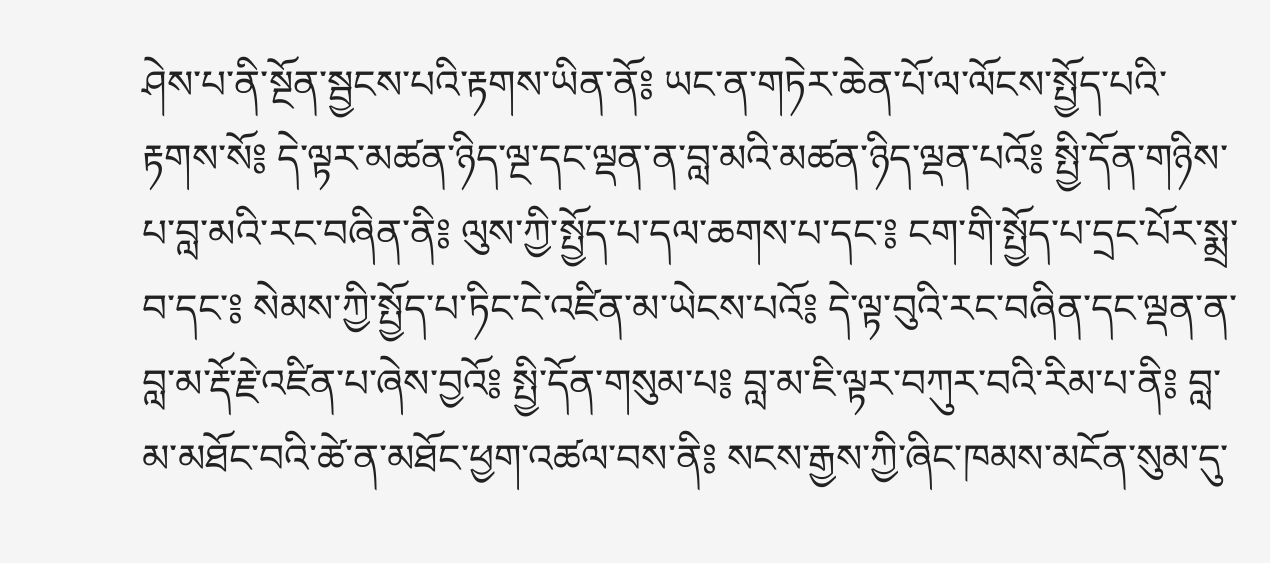ཤེས་པ་ནི་སྔོན་སྦྱངས་པའི་རྟགས་ཡིན་ནོ༔ ཡང་ན་གཏེར་ཆེན་པོ་ལ་ལོངས་སྤྱོད་པའི་རྟགས་སོ༔ དེ་ལྟར་མཚན་ཉིད་ལྔ་དང་ལྡན་ན་བླ་མའི་མཚན་ཉིད་ལྡན་པའོ༔ སྤྱི་དོན་གཉིས་པ་བླ་མའི་རང་བཞིན་ནི༔ ལུས་ཀྱི་སྤྱོད་པ་དལ་ཆགས་པ་དང་༔ ངག་གི་སྤྱོད་པ་དྲང་པོར་སྨྲ་བ་དང་༔ སེམས་ཀྱི་སྤྱོད་པ་ཏིང་ངེ་འཛིན་མ་ཡེངས་པའོ༔ དེ་ལྟ་བུའི་རང་བཞིན་དང་ལྡན་ན་བླ་མ་རྡོ་རྗེ་འཛིན་པ་ཞེས་བྱའོ༔ སྤྱི་དོན་གསུམ་པ༔ བླ་མ་ཇི་ལྟར་བཀུར་བའི་རིམ་པ་ནི༔ བླ་མ་མཐོང་བའི་ཚེ་ན་མཐོང་ཕྱག་འཚལ་བས་ནི༔ སངས་རྒྱས་ཀྱི་ཞིང་ཁམས་མངོན་སུམ་དུ་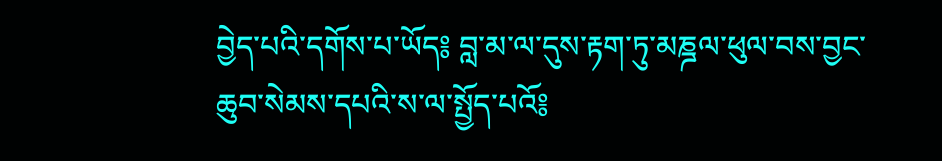བྱེད་པའི་དགོས་པ་ཡོད༔ བླ་མ་ལ་དུས་རྟག་ཏུ་མཎྜལ་ཕུལ་བས་བྱང་ཆུབ་སེམས་དཔའི་ས་ལ་སྤྱོད་པའོ༔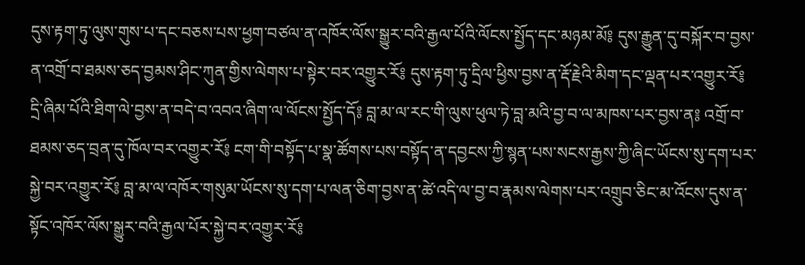དུས་རྟག་ཏུ་ལུས་གུས་པ་དང་བཅས་པས་ཕྱག་བཙལ་ན་འཁོར་ལོས་སྒྱུར་བའི་རྒྱལ་པོའི་ལོངས་སྤྱོད་དང་མཉམ་མོ༔ དུས་རྒྱུན་དུ་བསྐོར་བ་བྱས་ན་འགྲོ་བ་ཐམས་ཅད་བྱམས་ཤིང་ཀུན་གྱིས་ལེགས་པ་སྟེར་བར་འགྱུར་རོ༔ དུས་རྟག་ཏུ་དྲིལ་ཕྱིས་བྱས་ན་རྡོ་རྗེའི་མིག་དང་ལྡན་པར་འགྱུར་རོ༔ དྲི་ཞིམ་པོའི་ཐིག་ལེ་བྱས་ན་བདེ་བ་འབའ་ཞིག་ལ་ལོངས་སྤྱོད་དོ༔ བླ་མ་ལ་རང་གི་ལུས་ཕུལ་ཏེ་བླ་མའི་བྱ་བ་ལ་མཁས་པར་བྱས་ན༔ འགྲོ་བ་ཐམས་ཅད་བྲན་དུ་ཁོལ་བར་འགྱུར་རོ༔ ངག་གི་བསྟོད་པ་སྣ་ཚོགས་པས་བསྟོད་ན་དབྱངས་ཀྱི་སྙན་པས་སངས་རྒྱས་ཀྱི་ཞིང་ཡོངས་སུ་དག་པར་སྐྱེ་བར་འགྱུར་རོ༔ བླ་མ་ལ་འཁོར་གསུམ་ཡོངས་སུ་དག་པ་ལན་ཅིག་བྱས་ན་ཚེ་འདི་ལ་བྱ་བ་རྣམས་ལེགས་པར་འགྲུབ་ཅིང་མ་འོངས་དུས་ན་སྟོང་འཁོར་ལོས་སྒྱུར་བའི་རྒྱལ་པོར་སྐྱེ་བར་འགྱུར་རོ༔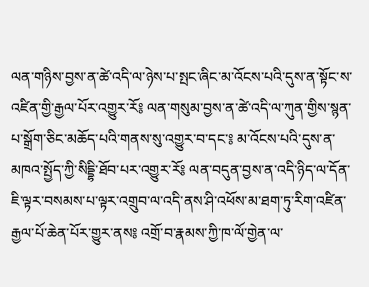ལན་གཉིས་བྱས་ན་ཚེ་འདི་ལ་ཉེས་པ་སྤང་ཞིང་མ་འོངས་པའི་དུས་ན་སྟོང་ས་འཛིན་གྱི་རྒྱལ་པོར་འགྱུར་རོ༔ ལན་གསུམ་བྱས་ན་ཚེ་འདི་ལ་ཀུན་གྱིས་སྙན་པ་སྒྲོག་ཅིང་མཆོད་པའི་གནས་སུ་འགྱུར་བ་དང་༔ མ་འོངས་པའི་དུས་ན་མཁའ་སྤྱོད་ཀྱི་སིདྡྷི་ཐོབ་པར་འགྱུར་རོ༔ ལན་བདུན་བྱས་ན་འདི་ཉིད་ལ་དོན་ཇི་ལྟར་བསམས་པ་ལྟར་འགྲུབ་ལ་འདི་ནས་ཤི་འཕོས་མ་ཐག་ཏུ་རིག་འཛིན་རྒྱལ་པོ་ཆེན་པོར་གྱུར་ནས༔ འགྲོ་བ་རྣམས་ཀྱི་ཁ་ལོ་གྱེན་ལ་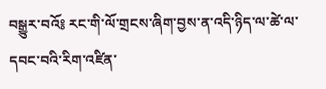བསྒྱུར་བའོ༔ རང་གི་ལོ་གྲངས་ཞིག་བྱས་ན་འདི་ཉིད་ལ་ཚེ་ལ་དབང་བའི་རིག་འཛིན་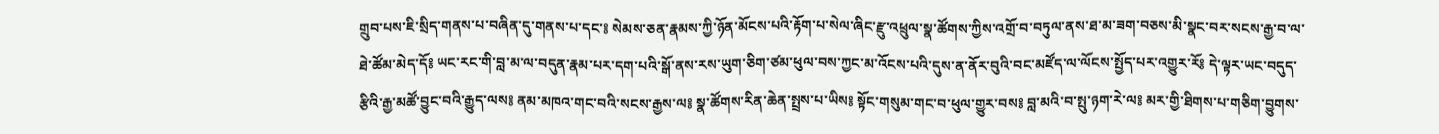གྲུབ་པས་ཇི་སྲིད་གནས་པ་བཞིན་དུ་གནས་པ་དང་༔ སེམས་ཅན་རྣམས་ཀྱི་ཉོན་མོངས་པའི་རྟོག་པ་སེལ་ཞིང་རྫུ་འཕྲུལ་སྣ་ཚོགས་ཀྱིས་འགྲོ་བ་བཏུལ་ནས་ཐ་མ་ཟག་བཅས་མི་སྣང་བར་སངས་རྒྱ་བ་ལ་ཐེ་ཚོམ་མེད་དོ༔ ཡང་རང་གི་བླ་མ་ལ་བདུན་རྣམ་པར་དག་པའི་སྒོ་ནས་རས་ཡུག་ཅིག་ཙམ་ཕུལ་བས་ཀྱང་མ་འོངས་པའི་དུས་ན་ནོར་བུའི་བང་མཛོད་ལ་ལོངས་སྤྱོད་པར་འགྱུར་རོ༔ དེ་ལྟར་ཡང་བདུད་རྩིའི་རྒྱ་མཚོ་བྱུང་བའི་རྒྱུད་ལས༔ ནམ་མཁའ་གང་བའི་སངས་རྒྱས་ལ༔ སྣ་ཚོགས་རིན་ཆེན་སྤྲས་པ་ཡིས༔ སྟོང་གསུམ་གང་བ་ཕུལ་གྱུར་བས༔ བླ་མའི་བ་སྤུ་ཉག་རེ་ལ༔ མར་གྱི་ཐིགས་པ་གཅིག་བྱུགས་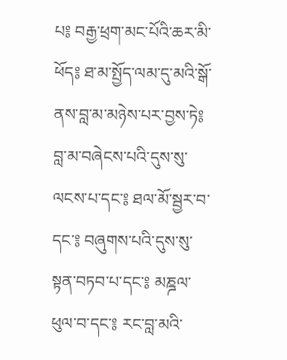པ༔ བརྒྱ་ཕྲག་མང་པོའི་ཆར་མི་ཕོད༔ ཐ་མ་སྤྱོད་ལམ་དུ་མའི་སྒོ་ནས་བླ་མ་མཉེས་པར་བྱས་ཏེ༔ བླ་མ་བཞེངས་པའི་དུས་སུ་ལངས་པ་དང་༔ ཐལ་མོ་སྦྱར་བ་དང་༔ བཞུགས་པའི་དུས་སུ་སྟན་བཏབ་པ་དང་༔ མཎྜལ་ཕུལ་བ་དང་༔ རང་བླ་མའི་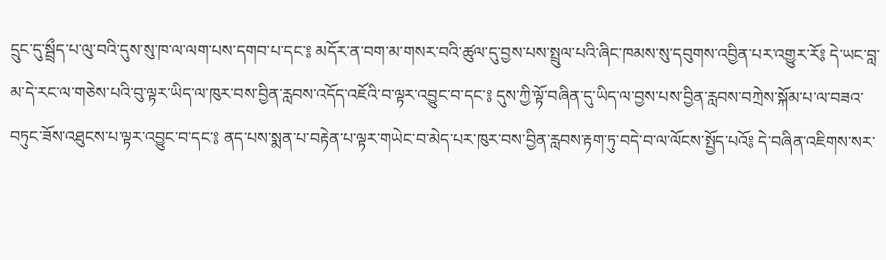དྲུང་དུ་སྦྲྀད་པ་ལུ་བའི་དུས་སུ་ཁ་ལ་ལག་པས་དགབ་པ་དང་༔ མདོར་ན་བག་མ་གསར་བའི་ཚུལ་དུ་བྱས་པས་སྤྲུལ་པའི་ཞིང་ཁམས་སུ་དབུགས་འབྱིན་པར་འགྱུར་རོ༔ དེ་ཡང་བླ་མ་དེ་རང་ལ་གཅེས་པའི་བུ་ལྟར་ཡིད་ལ་ཁུར་བས་བྱིན་རླབས་འདོད་འཇོའི་བ་ལྟར་འབྱུང་བ་དང་༔ དུས་ཀྱི་ལྟོ་བཞིན་དུ་ཡིད་ལ་བྱས་པས་བྱིན་རླབས་བཀྲེས་སྐོམ་པ་ལ་བཟའ་བཏུང་ཟོས་འཐུངས་པ་ལྟར་འབྱུང་བ་དང་༔ ནད་པས་སྨན་པ་བརྟེན་པ་ལྟར་གཡེང་བ་མེད་པར་ཁུར་བས་བྱིན་རླབས་རྟག་ཏུ་བདེ་བ་ལ་ལོངས་སྤྱོད་པའོ༔ དེ་བཞིན་འཇིགས་སར་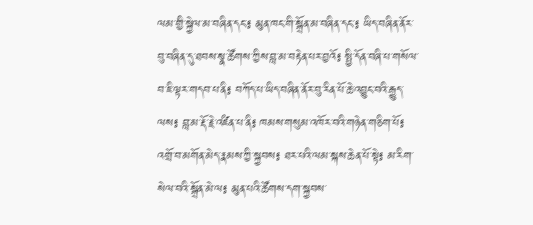ལམ་གྱི་སྐྱེལ་མ་བཞིན་དང་༔ མུན་ཁང་གི་སྒྲོན་མ་བཞིན་དང་༔ ཡིད་བཞིན་ནོར་བུ་བཞིན་དུ་ཐབས་སྣ་ཚོགས་ཀྱིས་བླ་མ་བརྟེན་པར་བྱའོ༔ སྤྱི་དོན་བཞི་པ་གསོལ་བ་ཇི་ལྟར་གདབ་པ་ནི༔ བཀོད་པ་ཡིད་བཞིན་ནོར་བུ་རིན་པོ་ཆེ་འབྱུང་བའི་རྒྱུད་ལས༔ བླ་མ་རྡོ་རྗེ་འཛིན་པ་ནི༔ ཁམས་གསུམ་འཁོར་བའི་གཉེན་གཅིག་པོ༔ འགྲོ་བ་མགོན་མེད་རྣམས་ཀྱི་སྐྱབས༔ ཐར་པའི་ལམ་སྐས་ཆེན་པོ་སྟེ༔ མ་རིག་སེལ་བའི་སྒྲོན་མེ་ལ༔ མུན་པའི་ཚོགས་དག་སྐྱབས་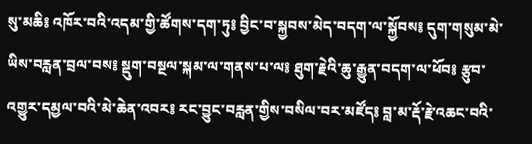སུ་མཆི༔ འཁོར་བའི་འདམ་གྱི་ཚོགས་དག་ཏུ༔ བྱིང་བ་སྐྱབས་མེད་བདག་ལ་སྐྱོབས༔ དུག་གསུམ་མེ་ཡིས་བརླན་བྲལ་བས༔ སྡུག་བསྔལ་སྐམ་ལ་གནས་པ་ལ༔ ཐུག་རྗེའི་ཆུ་རྒྱུན་བདག་ལ་ཕོབ༔ རྩུབ་འགྱུར་དམྱལ་བའི་མེ་ཆེན་འབར༔ རང་བྱུང་བརླན་གྱིས་བསིལ་བར་མཛོད༔ བླ་མ་རྡོ་རྗེ་འཆང་བའི་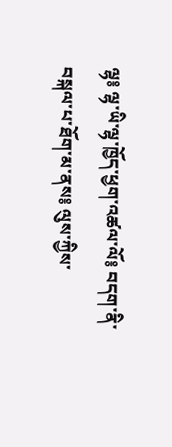ལྷ༔ ལྷ་ཡི་ལྷ་ཁྱོད་ཕྱག་འཚལ་ལོ༔ བདག་ནི་བསྐལ་པ་ཐོག་མ་ནས༔ ལུས་ཀྱིས་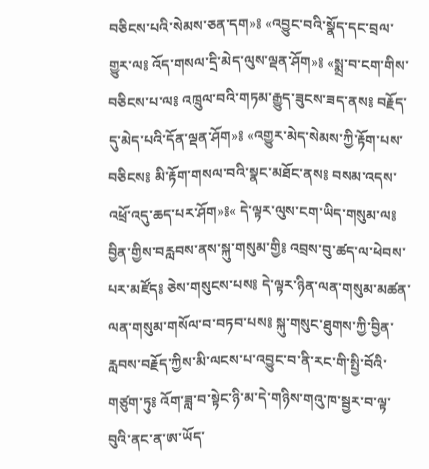བཅིངས་པའི་སེམས་ཅན་དག»༔ «འབྱུང་བའི་སྣོད་དང་བྲལ་གྱུར་ལ༔ འོད་གསལ་དྲི་མེད་ལུས་ལྡན་ཤོག»༔ «སྨྲ་བ་ངག་གིས་བཅིངས་པ་ལ༔ འཁྲུལ་བའི་གཏམ་རྒྱུད་ཟུངས་ཟད་ནས༔ བརྗོད་དུ་མེད་པའི་དོན་ལྡན་ཤོག»༔ «འགྱུར་མེད་སེམས་ཀྱི་རྟོག་པས་བཅིངས༔ མི་རྟོག་གསལ་བའི་སྣང་མཐོང་ནས༔ བསམ་འདས་འཕྲོ་འདུ་ཆད་པར་ཤོག»༔« དེ་ལྟར་ལུས་ངག་ཡིད་གསུམ་ལ༔ བྱིན་གྱིས་བརླབས་ནས་སྐུ་གསུམ་གྱི༔ འབྲས་བུ་ཚད་ལ་ཕེབས་པར་མཛོད༔ ཅེས་གསུངས་པས༔ དེ་ལྟར་ཉིན་ལན་གསུམ་མཚན་ལན་གསུམ་གསོལ་བ་བཏབ་པས༔ སྐུ་གསུང་ཐུགས་ཀྱི་བྱིན་རླབས་བརྗོད་ཀྱིས་མི་ལངས་པ་འབྱུང་བ་ནི་རང་གི་སྤྱི་བོའི་གཙུག་ཏུ༔ འོག་ཟླ་བ་སྟེང་ཉི་མ་དེ་གཉིས་གའུ་ཁ་སྦྱར་བ་ལྟ་བུའི་ནང་ན་ཨ་ཡོད་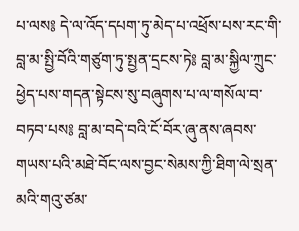པ་ལས༔ དེ་ལ་འོད་དཔག་ཏུ་མེད་པ་འཕྲོས་པས་རང་གི་བླ་མ་སྤྱི་བོའི་གཙུག་ཏུ་སྤྱན་དྲངས་ཏེ༔ བླ་མ་སྐྱིལ་ཀྲུང་ཕྱེད་པས་གདན་སྟེངས་སུ་བཞུགས་པ་ལ་གསོལ་བ་བཏབ་པས༔ བླ་མ་བདེ་བའི་ངོ་བོར་ཞུ་ནས་ཞབས་གཡས་པའི་མཐེ་བོང་ལས་བྱང་སེམས་ཀྱི་ཐིག་ལེ་སྲན་མའི་གའུ་ཙམ་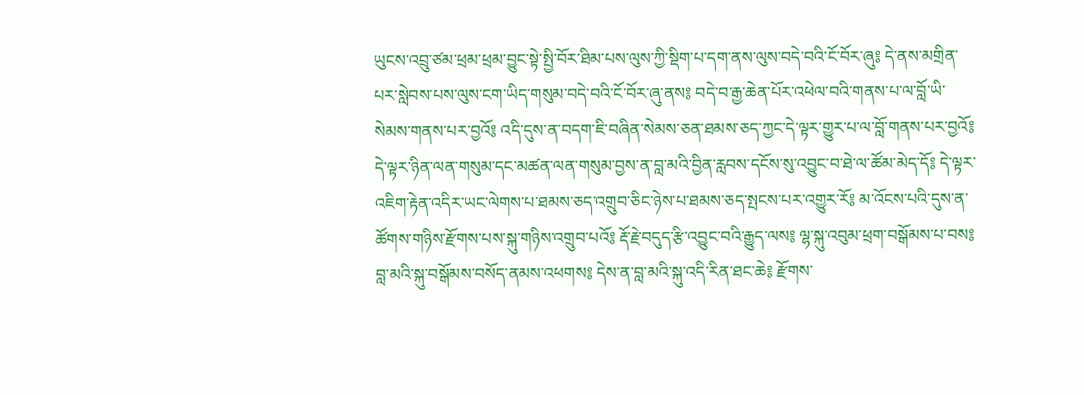ཡུངས་འབྲུ་ཙམ་ཕྲམ་ཕྲམ་བྱུང་སྟེ་སྤྱི་བོར་ཐིམ་པས་ལུས་ཀྱི་སྡིག་པ་དག་ནས་ལུས་བདེ་བའི་ངོ་བོར་ཞུ༔ དེ་ནས་མགྲིན་པར་སླེབས་པས་ལུས་ངག་ཡིད་གསུམ་བདེ་བའི་ངོ་བོར་ཞུ་ནས༔ བདེ་བ་རྒྱ་ཆེན་པོར་འཕེལ་བའི་གནས་པ་ལ་བློ་ཡི་སེམས་གནས་པར་བྱའོ༔ འདི་དུས་ན་བདག་ཇི་བཞིན་སེམས་ཅན་ཐམས་ཅད་ཀྱང་དེ་ལྟར་གྱུར་པ་ལ་བློ་གནས་པར་བྱའོ༔ དེ་ལྟར་ཉིན་ལན་གསུམ་དང་མཚན་ལན་གསུམ་བྱས་ན་བླ་མའི་བྱིན་རླབས་དངོས་སུ་འབྱུང་བ་ཐེ་ལ་ཚོམ་མེད་དོ༔ དེ་ལྟར་འཇིག་རྟེན་འདིར་ཡང་ལེགས་པ་ཐམས་ཅད་འགྲུབ་ཅིང་ཉེས་པ་ཐམས་ཅད་སྤངས་པར་འགྱུར་རོ༔ མ་འོངས་པའི་དུས་ན་ཚོགས་གཉིས་རྫོགས་པས་སྐུ་གཉིས་འགྲུབ་པའོ༔ རྡོ་རྗེ་བདུད་རྩི་འབྱུང་བའི་རྒྱུད་ལས༔ ལྷ་སྐུ་འབུམ་ཕྲག་བསྒོམས་པ་བས༔ བླ་མའི་སྐུ་བསྒོམས་བསོད་ནམས་འཕགས༔ དེས་ན་བླ་མའི་སྐུ་འདི་རིན་ཐང་ཆེ༔ རྫོགས་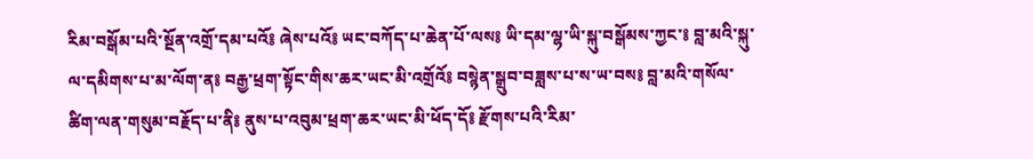རིམ་བསྒོམ་པའི་སྔོན་འགྲོ་དམ་པའོ༔ ཞེས་པའོ༔ ཡང་བཀོད་པ་ཆེན་པོ་ལས༔ ཡི་དམ་ལྷ་ཡི་སྐུ་བསྒོམས་ཀྱང་༔ བླ་མའི་སྐུ་ལ་དམིགས་པ་མ་ལོག་ན༔ བརྒྱ་ཕྲག་སྟོང་གིས་ཆར་ཡང་མི་འགྲོའོ༔ བསྙེན་སྒྲུབ་བཟླས་པ་ས་ཡ་བས༔ བླ་མའི་གསོལ་ཚིག་ལན་གསུམ་བརྗོད་པ་ནི༔ ནུས་པ་འབུམ་ཕྲག་ཆར་ཡང་མི་ཕོད་དོ༔ རྫོགས་པའི་རིམ་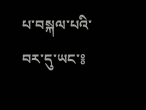པ་བསྐལ་པའི་བར་དུ་ཡང་༔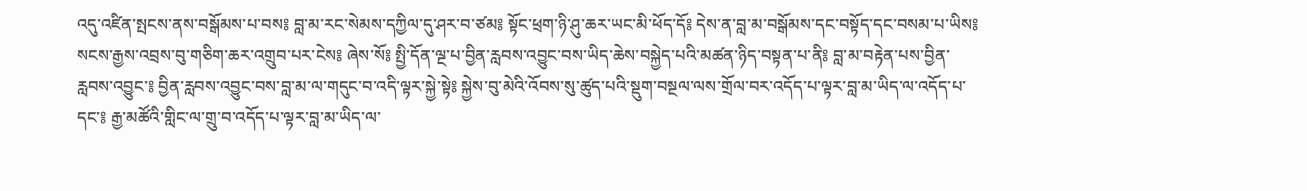འདུ་འཛིན་སྤངས་ནས་བསྒོམས་པ་བས༔ བླ་མ་རང་སེམས་དཀྱིལ་དུ་ཤར་བ་ཙམ༔ སྟོང་ཕྲག་ཉི་ཤུ་ཆར་ཡང་མི་ཕོད་དོ༔ དེས་ན་བླ་མ་བསྒོམས་དང་བསྟོད་དང་བསམ་པ་ཡིས༔ སངས་རྒྱས་འབྲས་བུ་གཅིག་ཆར་འགྲུབ་པར་ངེས༔ ཞེས་སོ༔ སྤྱི་དོན་ལྔ་པ་བྱིན་རླབས་འབྱུང་བས་ཡིད་ཆེས་བསྐྱེད་པའི་མཚན་ཉིད་བསྟན་པ་ནི༔ བླ་མ་བརྟེན་པས་བྱིན་རླབས་འབྱུང་༔ བྱིན་རླབས་འབྱུང་བས་བླ་མ་ལ་གདུང་བ་འདི་ལྟར་སྐྱེ་སྟེ༔ སྐྱེས་བུ་མེའི་འོབས་སུ་ཚུད་པའི་སྡུག་བསྔལ་ལས་གྲོལ་བར་འདོད་པ་ལྟར་བླ་མ་ཡིད་ལ་འདོད་པ་དང་༔ རྒྱ་མཚོའི་གླིང་ལ་གྲུ་བ་འདོད་པ་ལྟར་བླ་མ་ཡིད་ལ་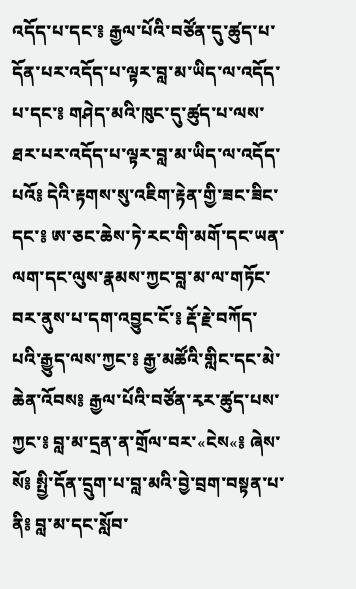འདོད་པ་དང་༔ རྒྱལ་པོའི་བཙོན་དུ་ཚུད་པ་དོན་པར་འདོད་པ་ལྟར་བླ་མ་ཡིད་ལ་འདོད་པ་དང་༔ གཤེད་མའི་ཁུང་དུ་ཚུད་པ་ལས་ཐར་པར་འདོད་པ་ལྟར་བླ་མ་ཡིད་ལ་འདོད་པའོ༔ དེའི་རྟགས་སུ་འཇིག་རྟེན་གྱི་ཟང་ཟིང་དང་༔ ཨ་ཅང་ཆེས་ཏེ་རང་གི་མགོ་དང་ཡན་ལག་དང་ལུས་རྣམས་ཀྱང་བླ་མ་ལ་གཏོང་བར་ནུས་པ་དག་འབྱུང་ངོ་༔ རྡོ་རྗེ་བཀོད་པའི་རྒྱུད་ལས་ཀྱང་༔ རྒྱ་མཚོའི་གླིང་དང་མེ་ཆེན་འོབས༔ རྒྱལ་པོའི་བཙོན་རྭར་ཚུད་པས་ཀྱང་༔ བླ་མ་དྲན་ན་གྲོལ་བར་«ངེས«༔ ཞེས་སོ༔ སྤྱི་དོན་དྲུག་པ་བླ་མའི་བྱེ་བྲག་བསྟན་པ་ནི༔ བླ་མ་དང་སློབ་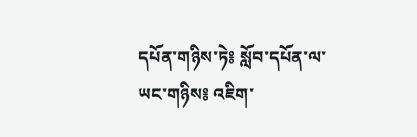དཔོན་གཉིས་ཏེ༔ སློབ་དཔོན་ལ་ཡང་གཉིས༔ འཇིག་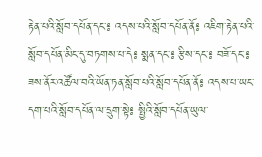རྟེན་པའི་སློབ་དཔོན་དང་༔ འདས་པའི་སློབ་དཔོན་ནོ༔ འཇིག་རྟེན་པའི་སློབ་དཔོན་མིང་དུ་བཏགས་པ་དེ༔ སྨན་དང་༔ རྩིས་དང་༔ བཟོ་དང་༔ ཟས་ནོར་འཚོལ་བའི་ཡོན་ཏན་སློབ་པའི་སློབ་དཔོན་ནོ༔ འདས་པ་ཡང་དག་པའི་སློབ་དཔོན་ལ་དྲུག་སྟེ༔ སྤྱིའི་སློབ་དཔོན་ཡུལ་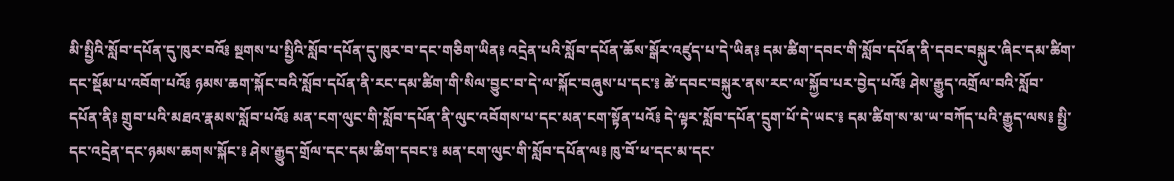མི་སྤྱིའི་སློབ་དཔོན་དུ་ཁུར་བའོ༔ སྔགས་པ་སྤྱིའི་སློབ་དཔོན་དུ་ཁུར་བ་དང་གཅིག་ཡིན༔ འདྲེན་པའི་སློབ་དཔོན་ཆོས་སྒོར་འཛུད་པ་དེ་ཡིན༔ དམ་ཚིག་དབང་གི་སློབ་དཔོན་ནི་དབང་བསྐུར་ཞིང་དམ་ཚིག་དང་སྡོམ་པ་འབོག་པའོ༔ ཉམས་ཆག་སྐོང་བའི་སློབ་དཔོན་ནི་རང་དམ་ཚིག་གི་སིལ་བྱུང་བ་དེ་ལ་སྐོང་བཞུས་པ་དང་༔ ཚེ་དབང་བསྐུར་ནས་རང་ལ་སྐྱོབ་པར་བྱེད་པའོ༔ ཤེས་རྒྱུད་འགྲོལ་བའི་སློབ་དཔོན་ནི༔ གྲུབ་པའི་མཐའ་རྣམས་སློབ་པའོ༔ མན་ངག་ལུང་གི་སློབ་དཔོན་ནི་ལུང་འབོགས་པ་དང་མན་ངག་སྟོན་པའོ༔ དེ་ལྟར་སློབ་དཔོན་དྲུག་པོ་དེ་ཡང་༔ དམ་ཚིག་ས་མ་ཡ་བཀོད་པའི་རྒྱུད་ལས༔ སྤྱི་དང་འདྲེན་དང་ཉམས་ཆགས་སྐོང་༔ ཤེས་རྒྱུད་གྲོལ་དང་དམ་ཚིག་དབང་༔ མན་ངག་ལུང་གི་སློབ་དཔོན་ལ༔ ཁུ་བོ་ཕ་དང་མ་དང་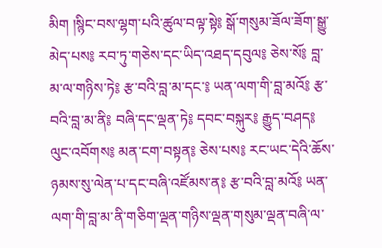མིག །སྙིང་བས་ལྷག་པའི་ཚུལ་བལྟ་སྟེ༔ སྒོ་གསུམ་ཟོལ་ཟོག་སྒྱུ་མེད་པས༔ རབ་ཏུ་གཅེས་དང་ཡིད་འཐད་དབུལ༔ ཅེས་སོ༔ བླ་མ་ལ་གཉིས་ཏེ༔ རྩ་བའི་བླ་མ་དང་༔ ཡན་ལག་གི་བླ་མའོ༔ རྩ་བའི་བླ་མ་ནི༔ བཞི་དང་ལྡན་ཏེ༔ དབང་བསྐུར༔ རྒྱུད་བཤད༔ ལུང་འབོགས༔ མན་ངག་བསྟན༔ ཅེས་པས༔ རང་ཡང་དེའི་ཆོས་ཉམས་སུ་ལེན་པ་དང་བཞི་འཛོམས་ན༔ རྩ་བའི་བླ་མའོ༔ ཡན་ལག་གི་བླ་མ་ནི་གཅིག་ལྡན་གཉིས་ལྡན་གསུམ་ལྡན་བཞི་ལ་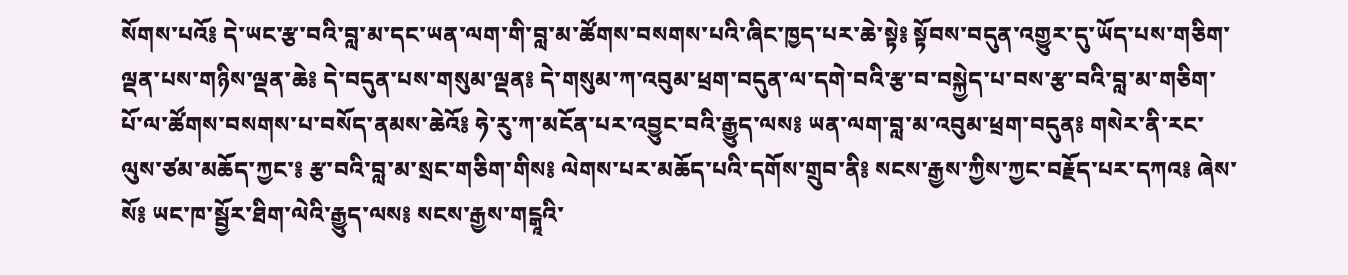སོགས་པའོ༔ དེ་ཡང་རྩ་བའི་བླ་མ་དང་ཡན་ལག་གི་བླ་མ་ཚོགས་བསགས་པའི་ཞིང་ཁྱད་པར་ཆེ་སྟེ༔ སྟོབས་བདུན་འགྱུར་དུ་ཡོད་པས་གཅིག་ལྡན་པས་གཉིས་ལྡན་ཆེ༔ དེ་བདུན་པས་གསུམ་ལྡན༔ དེ་གསུམ་ཀ་འབུམ་ཕྲག་བདུན་ལ་དགེ་བའི་རྩ་བ་བསྐྱེད་པ་བས་རྩ་བའི་བླ་མ་གཅིག་པོ་ལ་ཚོགས་བསགས་པ་བསོད་ནམས་ཆེའོ༔ ཧེ་རུ་ཀ་མངོན་པར་འབྱུང་བའི་རྒྱུད་ལས༔ ཡན་ལག་བླ་མ་འབུམ་ཕྲག་བདུན༔ གསེར་ནི་རང་ལུས་ཙམ་མཆོད་ཀྱང་༔ རྩ་བའི་བླ་མ་སྲང་གཅིག་གིས༔ ལེགས་པར་མཆོད་པའི་དགོས་གྲུབ་ནི༔ སངས་རྒྱས་ཀྱིས་ཀྱང་བརྗོད་པར་དཀའ༔ ཞེས་སོ༔ ཡང་ཁ་སྦྱོར་ཐིག་ལེའི་རྒྱུད་ལས༔ སངས་རྒྱས་གངྒཱའི་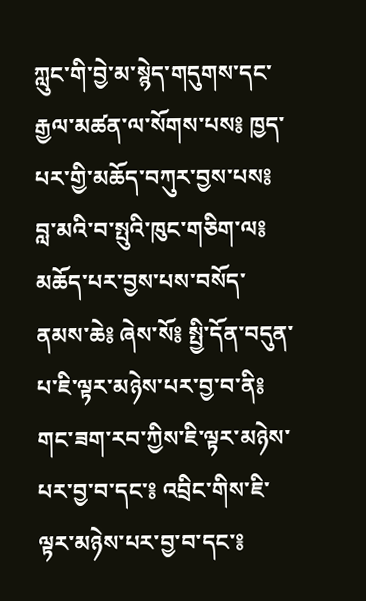ཀླུང་གི་བྱེ་མ་སྙེད་གདུགས་དང་རྒྱལ་མཚན་ལ་སོགས་པས༔ ཁྱད་པར་གྱི་མཆོད་བཀུར་བྱས་པས༔ བླ་མའི་བ་སྤུའི་ཁུང་གཅིག་ལ༔ མཆོད་པར་བྱས་པས་བསོད་ནམས་ཆེ༔ ཞེས་སོ༔ སྤྱི་དོན་བདུན་པ་ཇི་ལྟར་མཉེས་པར་བྱ་བ་ནི༔ གང་ཟག་རབ་ཀྱིས་ཇི་ལྟར་མཉེས་པར་བྱ་བ་དང་༔ འབྲིང་གིས་ཇི་ལྟར་མཉེས་པར་བྱ་བ་དང་༔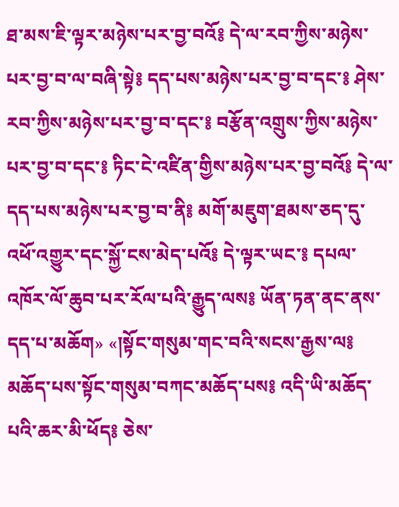ཐ་མས་ཇི་ལྟར་མཉེས་པར་བྱ་བའོ༔ དེ་ལ་རབ་ཀྱིས་མཉེས་པར་བྱ་བ་ལ་བཞི་སྟེ༔ དད་པས་མཉེས་པར་བྱ་བ་དང་༔ ཤེས་རབ་ཀྱིས་མཉེས་པར་བྱ་བ་དང་༔ བརྩོན་འགྲུས་ཀྱིས་མཉེས་པར་བྱ་བ་དང་༔ ཏིང་ངེ་འཛིན་གྱིས་མཉེས་པར་བྱ་བའོ༔ དེ་ལ་དད་པས་མཉེས་པར་བྱ་བ་ནི༔ མགོ་མཇུག་ཐམས་ཅད་དུ་འཕོ་འགྱུར་དང་སྐྱོ་ངས་མེད་པའོ༔ དེ་ལྟར་ཡང་༔ དཔལ་འཁོར་ལོ་ཆུབ་པར་རོལ་པའི་རྒྱུད་ལས༔ ཡོན་ཏན་ནང་ནས་དད་པ་མཆོག» «།སྟོང་གསུམ་གང་བའི་སངས་རྒྱས་ལ༔ མཆོད་པས་སྟོང་གསུམ་བཀང་མཆོད་པས༔ འདི་ཡི་མཆོད་པའི་ཆར་མི་ཕོད༔ ཅེས་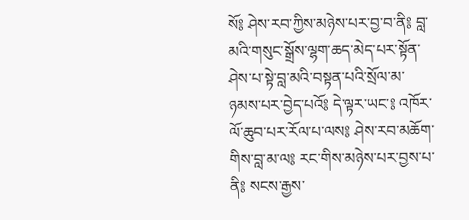སོ༔ ཤེས་རབ་ཀྱིས་མཉེས་པར་བྱ་བ་ནི༔ བླ་མའི་གསུང་སྒྲོས་ལྷག་ཆད་མེད་པར་སྟོན་ཤེས་པ་སྟེ་བླ་མའི་བསྟན་པའི་སྲོལ་མ་ཉམས་པར་བྱེད་པའོ༔ དེ་ལྟར་ཡང་༔ འཁོར་ལོ་ཆུབ་པར་རོལ་པ་ལས༔ ཤེས་རབ་མཆོག་གིས་བླ་མ་ལ༔ རང་གིས་མཉེས་པར་བྱས་པ་ནི༔ སངས་རྒྱས་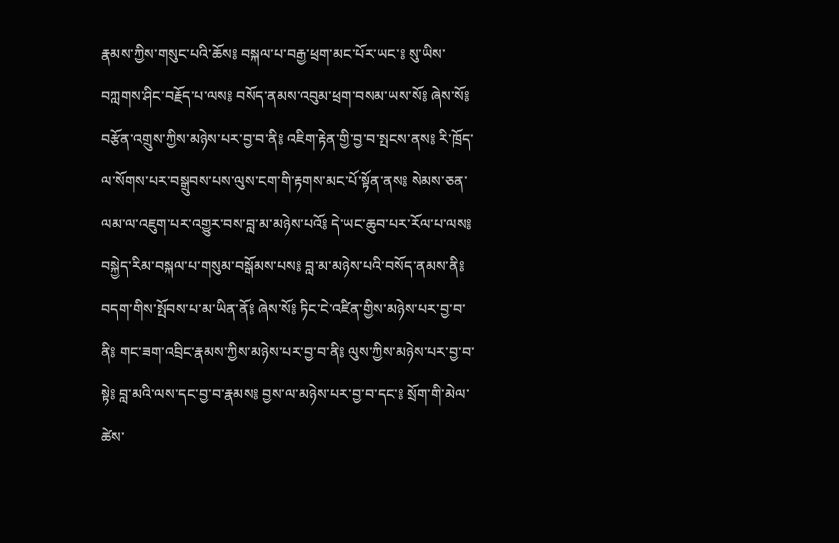རྣམས་ཀྱིས་གསུང་པའི་ཆོས༔ བསྐལ་པ་བརྒྱ་ཕྲག་མང་པོར་ཡང་༔ སུ་ཡིས་བཀླགས་ཤིང་བརྗོད་པ་ལས༔ བསོད་ནམས་འབུམ་ཕྲག་བསམ་ཡས་སོ༔ ཞེས་སོ༔ བརྩོན་འགྲུས་ཀྱིས་མཉེས་པར་བྱ་བ་ནི༔ འཇིག་རྟེན་གྱི་བྱ་བ་སྤངས་ནས༔ རི་ཁྲོད་ལ་སོགས་པར་བསྒྲུབས་པས་ལུས་ངག་གི་རྟགས་མང་པོ་སྟོན་ནས༔ སེམས་ཅན་ལམ་ལ་འཇུག་པར་འགྱུར་བས་བླ་མ་མཉེས་པའོ༔ དེ་ཡང་ཆུབ་པར་རོལ་པ་ལས༔ བསྐྱེད་རིམ་བསྐལ་པ་གསུམ་བསྒོམས་པས༔ བླ་མ་མཉེས་པའི་བསོད་ནམས་ནི༔ བདག་གིས་སྤོབས་པ་མ་ཡིན་ནོ༔ ཞེས་སོ༔ ཏིང་ངེ་འཛིན་གྱིས་མཉེས་པར་བྱ་བ་ནི༔ གང་ཟག་འབྲིང་རྣམས་ཀྱིས་མཉེས་པར་བྱ་བ་ནི༔ ལུས་ཀྱིས་མཉེས་པར་བྱ་བ་སྟེ༔ བླ་མའི་ལས་དང་བྱ་བ་རྣམས༔ བྱས་ལ་མཉེས་པར་བྱ་བ་དང་༔ སྲོག་གི་མེལ་ཚེས་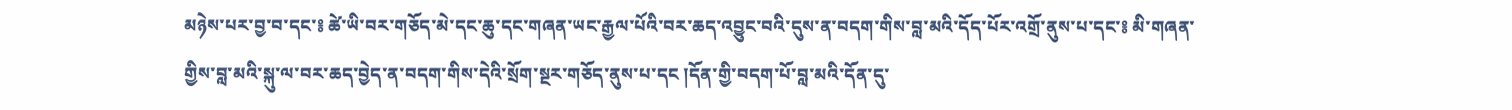མཉེས་པར་བྱ་བ་དང་༔ ཚེ་ཡི་བར་གཅོད་མེ་དང་ཆུ་དང་གཞན་ཡང་རྒྱལ་པོའི་བར་ཆད་འབྱུང་བའི་དུས་ན་བདག་གིས་བླ་མའི་དོད་པོར་འགྲོ་ནུས་པ་དང་༔ མི་གཞན་གྱིས་བླ་མའི་སྐུ་ལ་བར་ཆད་བྱེད་ན་བདག་གིས་དེའི་སྲོག་སྔར་གཅོད་ནུས་པ་དང །དོན་གྱི་བདག་པོ་བླ་མའི་དོན་དུ་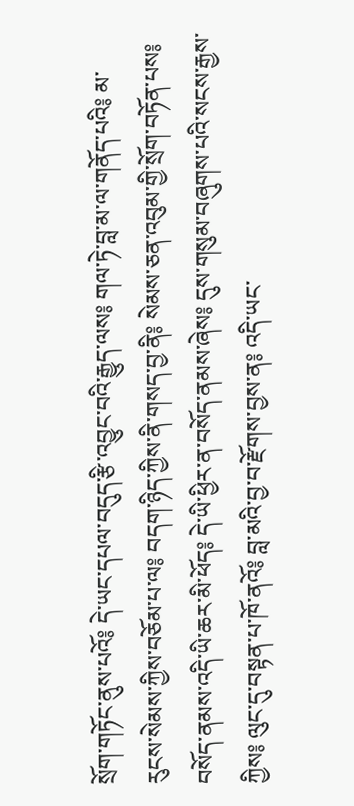སྲོག་གཏོང་ནུས་པའོ༔ དེ་ཡང་དཔལ་བདུད་རྩི་འབྱུང་བའི་རྒྱུད་ལས༔ གལ་ཏེ་བླ་མ་ལ་གནོད་པའི༔ མ་རུངས་སེམས་ཀྱིས་བཅོམ་པ་ལ༔ བདག་ཉིད་ཀྱིས་ནི་གསད་བྱ་ནི༔ སེམས་ཅན་འབུམ་གྱི་སྲོག་བཏོན་པས༔ བསོད་ནམས་འདི་ཡི་ཆར་མི་ཕོད༔ དེ་ཡི་ཕྱིར་ན་བསོད་ནམས་ཞེས༔ དུས་གསུམ་བཞུགས་པའི་སངས་རྒྱས་ཀྱིས༔ ལུང་དུ་བསྟན་པ་ཁོ་ནའོ༔ བླ་མའི་བྱ་བ་རྫོགས་བྱས་ན༔ འདི་ཡང་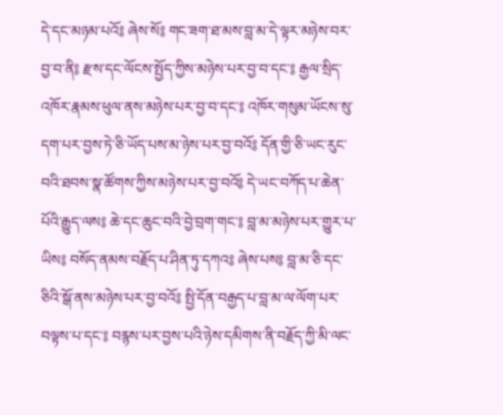དེ་དང་མཉམ་པའོ༔ ཞེས་སོ༔ གང་ཟག་ཐ་མས་བླ་མ་དེ་ལྟར་མཉེས་བར་བྱ་བ་ནི༔ རྫས་དང་ལོངས་སྤྱོད་ཀྱིས་མཉེས་པར་བྱ་བ་དང་༔ རྒྱལ་སྲིད་འཁོར་རྣམས་ཕུལ་ནས་མཉེས་པར་བྱ་བ་དང་༔ འཁོར་གསུམ་ཡོངས་སུ་དག་པར་བྱས་ཏེ་ཅི་ཡོད་པས་མ་ཉེས་པར་བྱ་བའོ༔ དོན་གྱི་ཅི་ཡང་རུང་བའི་ཐབས་སྣ་ཚོགས་ཀྱིས་མཉེས་པར་བྱ་བའོ༔ དེ་ཡང་བཀོད་པ་ཆེན་པོའི་རྒྱུད་ལས༔ ཆེ་དང་ཆུང་བའི་བྱེ་བྲག་གང་༔ བླ་མ་མཉེས་པར་གྱུར་པ་ཡིས༔ བསོད་ནམས་བརྗོད་པ་ཤིན་ཏུ་དཀའ༔ ཞེས་པས༔ བླ་མ་ཅི་དང་ཅིའི་སྒོ་ནས་མཉེས་པར་བྱ་བའོ༔ སྤྱི་དོན་བརྒྱད་པ་བླ་མ་ལ་ལོག་པར་བལྟས་པ་དང་༔ བརྙས་པར་བྱས་པའི་ཉེས་དམིགས་ནི་བརྗོད་ཀྱི་མི་ལང་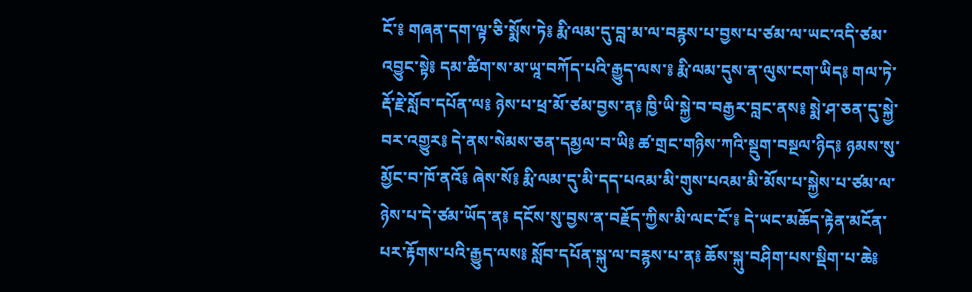ངོ་༔ གཞན་དག་ལྟ་ཅི་སྨོས་ཏེ༔ རྨི་ལམ་དུ་བླ་མ་ལ་བརྙས་པ་བྱས་པ་ཙམ་ལ་ཡང་འདི་ཙམ་འབྱུང་སྟེ༔ དམ་ཚིག་ས་མ་ཡཱ་བཀོད་པའི་རྒྱུད་ལས་༔ རྨི་ལམ་དུས་ན་ལུས་ངག་ཡིད༔ གལ་ཏེ་རྡོ་རྗེ་སློབ་དཔོན་ལ༔ ཉེས་པ་ཕྲ་མོ་ཙམ་བྱས་ན༔ ཁྱི་ཡི་སྐྱེ་བ་བརྒྱར་བླང་ནས༔ སྨེ་ཤ་ཅན་དུ་སྐྱེ་བར་འགྱུར༔ དེ་ནས་སེམས་ཅན་དམྱལ་བ་ཡི༔ ཚ་གྲང་གཉིས་ཀའི་སྡུག་བསྔལ་ཉིད༔ ཉམས་སུ་མྱོང་བ་ཁོ་ནའོ༔ ཞེས་སོ༔ རྨི་ལམ་དུ་མི་དད་པའམ་མི་གུས་པའམ་མི་མོས་པ་སྐྱེས་པ་ཙམ་ལ་ཉེས་པ་དེ་ཙམ་ཡོད་ན༔ དངོས་སུ་བྱས་ན་བརྗོད་ཀྱིས་མི་ལང་ངོ་༔ དེ་ཡང་མཆོད་རྟེན་མངོན་པར་རྟོགས་པའི་རྒྱུད་ལས༔ སློབ་དཔོན་སྐུ་ལ་བརྙས་པ་ན༔ ཆོས་སྐུ་བཤིག་པས་སྡིག་པ་ཆེ༔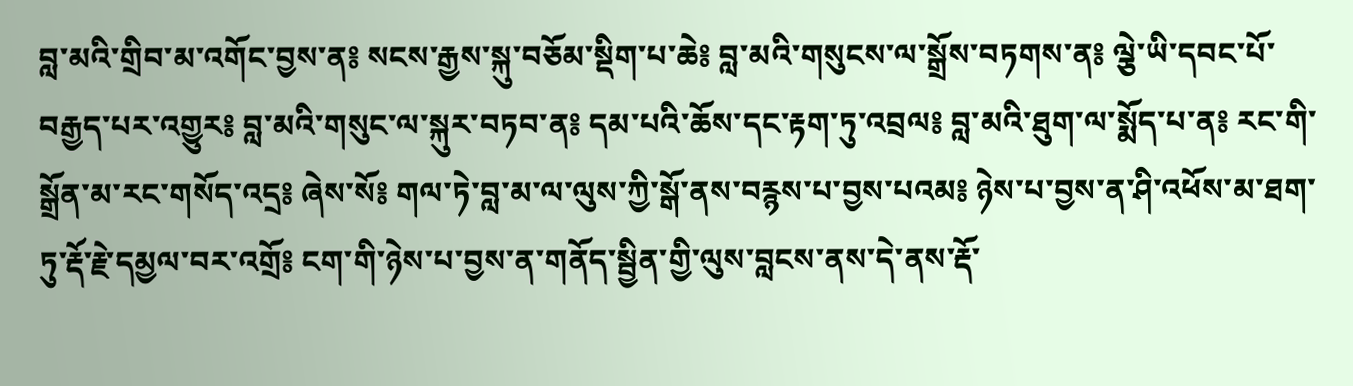བླ་མའི་གྲིབ་མ་འགོང་བྱས་ན༔ སངས་རྒྱས་སྐུ་བཅོམ་སྡིག་པ་ཆེ༔ བླ་མའི་གསུངས་ལ་སྒྲོས་བཏགས་ན༔ ལྕེ་ཡི་དབང་པོ་བརྒྱད་པར་འགྱུར༔ བླ་མའི་གསུང་ལ་སྐུར་བཏབ་ན༔ དམ་པའི་ཆོས་དང་རྟག་ཏུ་འབྲལ༔ བླ་མའི་ཐུག་ལ་སྨོད་པ་ན༔ རང་གི་སྒྲོན་མ་རང་གསོད་འདྲ༔ ཞེས་སོ༔ གལ་ཏེ་བླ་མ་ལ་ལུས་ཀྱི་སྒོ་ནས་བརྙས་པ་བྱས་པའམ༔ ཉེས་པ་བྱས་ན་ཤི་འཕོས་མ་ཐག་ཏུ་རྡོ་རྗེ་དམྱལ་བར་འགྲོ༔ ངག་གི་ཉེས་པ་བྱས་ན་གནོད་སྦྱིན་གྱི་ལུས་བླངས་ནས་དེ་ནས་རྡོ་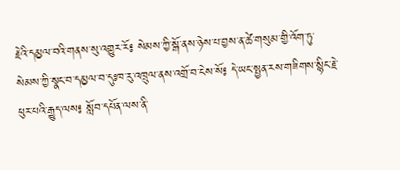རྗེའི་དམྱལ་བའི་གནས་སུ་འགྱུར་རོ༔ སེམས་ཀྱི་སྒོ་ནས་ཉེས་པ་བྱས་ན་ཚེ་གསུམ་གྱི་འོག་ཏུ་སེམས་ཀྱི་སྣང་བ་དམྱལ་བ་དུཿཁ་རུ་འཁྲུལ་ནས་འགྲོ་བ་ངེས་སོ༔ དེ་ཡང་སྤྱན་རས་གཟིགས་སྙིང་རྗེ་ཕུར་པའི་རྒྱུད་ལས༔ སློབ་དཔོན་ལས་ནི་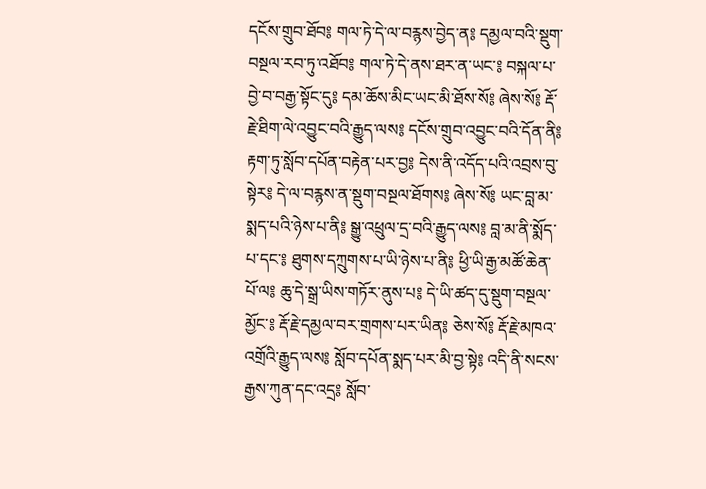དངོས་གྲུབ་ཐོབ༔ གལ་ཏེ་དེ་ལ་བརྙས་བྱེད་ན༔ དམྱལ་བའི་སྡུག་བསྔལ་རབ་ཏུ་འཐོབ༔ གལ་ཏེ་དེ་ནས་ཐར་ན་ཡང་༔ བསྐལ་པ་བྱེ་བ་བརྒྱ་སྟོང་དུ༔ དམ་ཆོས་མིང་ཡང་མི་ཐོས་སོ༔ ཞེས་སོ༔ རྡོ་རྗེ་ཐིག་ལེ་འབྱུང་བའི་རྒྱུད་ལས༔ དངོས་གྲུབ་འབྱུང་བའི་དོན་ནི༔ རྟག་ཏུ་སློབ་དཔོན་བརྟེན་པར་བྱ༔ དེས་ནི་འདོད་པའི་འབྲས་བུ་སྟེར༔ དེ་ལ་བརྙས་ན་སྡུག་བསྔལ་ཐོགས༔ ཞེས་སོ༔ ཡང་བླ་མ་སྨད་པའི་ཉེས་པ་ནི༔ སྒྱུ་འཕྲུལ་དྲ་བའི་རྒྱུད་ལས༔ བླ་མ་ནི་སྨོད་པ་དང་༔ ཐུགས་དཀྲུགས་པ་ཡི་ཉེས་པ་ནི༔ ཕྱི་ཡི་རྒྱ་མཚོ་ཆེན་པོ་ལ༔ ཆུ་དེ་སྒྲ་ཡིས་གཏོར་ནུས་པ༔ དེ་ཡི་ཚད་དུ་སྡུག་བསྔལ་མྱོང་༔ རྡོ་རྗེ་དམྱལ་བར་གྲགས་པར་ཡིན༔ ཅེས་སོ༔ རྡོ་རྗེ་མཁའ་འགྲོའི་རྒྱུད་ལས༔ སློབ་དཔོན་སྨད་པར་མི་བྱ་སྟེ༔ འདི་ནི་སངས་རྒྱས་ཀུན་དང་འདྲ༔ སློབ་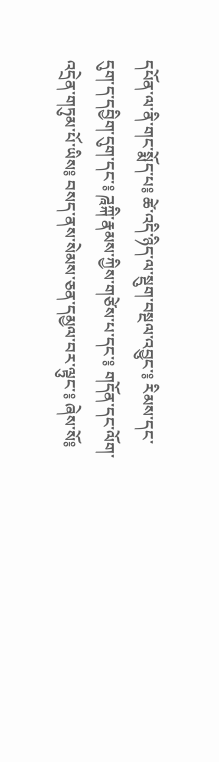དཔོན་ལ་ནི་གང་སྨོད་པ༔ ཚེ་འདི་ཉིད་ལ་སྡུག་བསྔལ་འབྱུང་༔ རིམས་དང་དུག་ད་དབྱིག་དུག་དང་༔ ཌཱཀྐི་རྣམས་ཀྱིས་གཙེས་པ་དང་༔ གདོན་དང་ལོག་འདྲེན་གཏུམ་པོ་ཡིས༔ བསད་ནས་སེམས་ཅན་དམྱལ་བར་ལྟུང་༔ ཞེས་སོ༔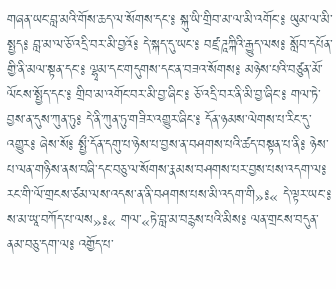གཞན་ཡང་བླ་མའི་གོས་ཆད་ལ་སོགས་དང་༔ སྐུ་ཡི་གྲིབ་མ་ལ་མི་འགོང་༔ ཡུམ་ལ་མི་སྤྱད༔ བླ་མ་ལ་ཅོ་འདྲི་བར་མི་བྱའོ༔ དེ་སྐད་དུ་ཡང་༔ བཛྲ་ཌཱཀྐིའི་རྒྱུད་ལས༔ སློབ་དཔོན་གྱི་ནི་མལ་སྟན་དང་༔ ལྷྭམ་དང་གདུགས་དང་ན་བཟའ་སོགས༔ མཉེས་པའི་བཙུན་མོ་ལོངས་སྤྱོད་དང་༔ གྲིབ་མ་འགོང་བར་མི་བྱ་ཞིང་༔ ཅོ་འདྲི་བར་ནི་མི་བྱ་ཞིང་༔ གལ་ཏེ་བྱས་ན་དུས་ཀུན་ཏུ༔ དེ་ནི་ཀུན་ཏུ་གཟིར་འགྱུར་ཞིང་༔ དོན་ཉམས་ལེགས་པ་རིང་དུ་འགྱུར༔ ཞེས་སོ༔ སྤྱྀ་དོན་དགུ་པ་ཉེས་པ་བྱས་ན་བཤགས་པའི་ཚད་བསྟན་པ་ནི༔ ཉེས་པ་ལན་གཉིས་ནས་བཞི་དང་བཅུ་ལ་སོགས་རྣམས་བཤགས་པར་བྱས་པས་འདག་ལ༔ རང་གི་ལོ་གྲངས་ཙམ་ལས་འདས་ན་ནི་བཤགས་པས་མི་འདག་གི»༔« དེ་ལྟར་ཡང་༔ ས་མ་ཡཱ་བཀོད་པ་ལས»༔« གལ་«ཏེ་བླ་མ་བརྙས་པའི་མིས༔ ལན་གྲངས་བདུན་ནམ་བཅུ་དག་ལ༔ འགྱོད་པ་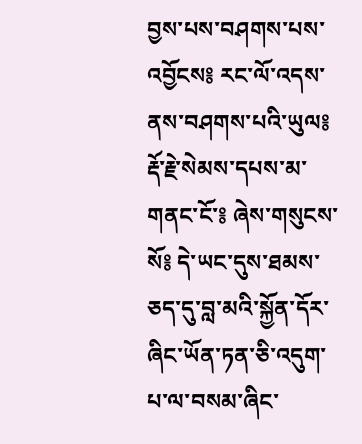བྱས་པས་བཤགས་པས་འབྱོངས༔ རང་ལོ་འདས་ནས་བཤགས་པའི་ཡུལ༔ རྡོ་རྗེ་སེམས་དཔས་མ་གནང་ངོ་༔ ཞེས་གསུངས་སོ༔ དེ་ཡང་དུས་ཐམས་ཅད་དུ་བླ་མའི་སྐྱོན་དོར་ཞིང་ཡོན་ཏན་ཅི་འདུག་པ་ལ་བསམ་ཞིང་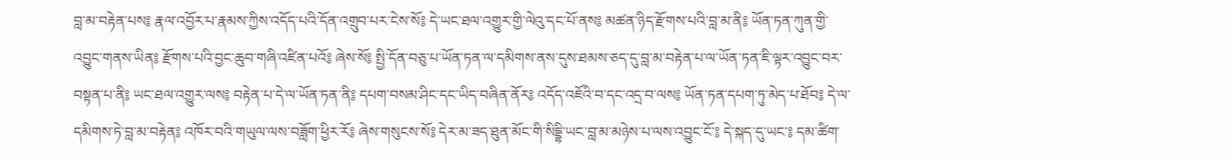བླ་མ་བརྟེན་པས༔ རྣལ་འབྱོར་པ་རྣམས་ཀྱིས་འདོད་པའི་དོན་འགྲུབ་པར་ངེས་སོ༔ དེ་ཡང་ཐལ་འགྱུར་གྱི་ལེའུ་དང་པོ་ནས༔ མཚན་ཉིད་རྫོགས་པའི་བླ་མ་ནི༔ ཡོན་ཏན་ཀུན་གྱི་འབྱུང་གནས་ཡིན༔ རྫོགས་པའི་བྱང་ཆུབ་གཞི་འཛིན་པའོ༔ ཞེས་སོ༔ སྤྱི་དོན་བཅུ་པ་ཡོན་ཏན་ལ་དམིགས་ནས་དུས་ཐམས་ཅད་དུ་བླ་མ་བརྟེན་པ་ལ་ཡོན་ཏན་ཇི་ལྟར་འབྱུང་བར་བསྟན་པ་ནི༔ ཡང་ཐལ་འགྱུར་ལས༔ བརྟེན་པ་དེ་ལ་ཡོན་ཏན་ནི༔ དཔག་བསམ་ཤིང་དང་ཡིད་བཞིན་ནོར༔ འདོད་འཇོའི་བ་དང་འདྲ་བ་ལས༔ ཡོན་ཏན་དཔག་ཏུ་མེད་པ་ཐོབ༔ དེ་ལ་དམིགས་ཏེ་བླ་མ་བརྟེན༔ འཁོར་བའི་གཡུལ་ལས་བཟློག་ཕྱིར་རོ༔ ཞེས་གསུངས་སོ༔ དེར་མ་ཟད་ཐུན་མོང་གི་སིདྡྷི་ཡང་བླ་མ་མཉེས་པ་ལས་འབྱུང་ངོ་༔ དེ་སྐད་དུ་ཡང་༔ དམ་ཚིག་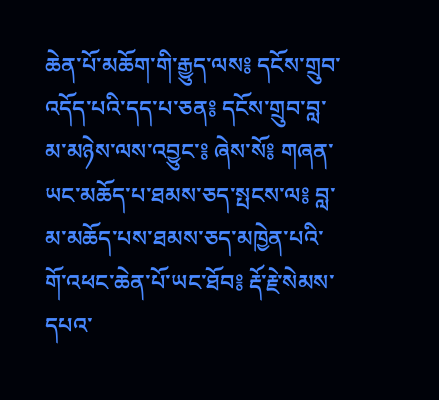ཆེན་པོ་མཆོག་གི་རྒྱུད་ལས༔ དངོས་གྲུབ་འདོད་པའི་དད་པ་ཅན༔ དངོས་གྲུབ་བླ་མ་མཉེས་ལས་འབྱུང་༔ ཞེས་སོ༔ གཞན་ཡང་མཆོད་པ་ཐམས་ཅད་སྤངས་ལ༔ བླ་མ་མཆོད་པས་ཐམས་ཅད་མཁྱེན་པའི་གོ་འཕང་ཆེན་པོ་ཡང་ཐོབ༔ རྡོ་རྗེ་སེམས་དཔའ་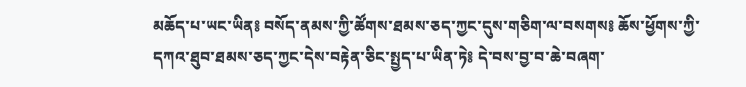མཆོད་པ་ཡང་ཡིན༔ བསོད་ནམས་ཀྱི་ཚོགས་ཐམས་ཅད་ཀྱང་དུས་གཅིག་ལ་བསགས༔ ཆོས་ཕྱོགས་ཀྱི་དཀའ་ཐུབ་ཐམས་ཅད་ཀྱང་དེས་བརྟེན་ཅིང་སྤྱད་པ་ཡིན་ཏེ༔ དེ་བས་བྱ་བ་ཆེ་བཞག་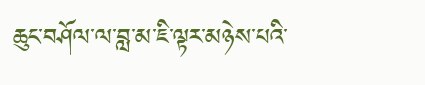ཆུང་བཤོལ་ལ་བླ་མ་ཇི་ལྟར་མཉེས་པའི་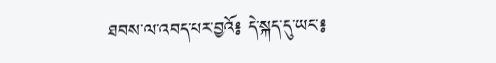ཐབས་ལ་འབད་པར་བྱའོ༔ དེ་སྐད་དུ་ཡང་༔